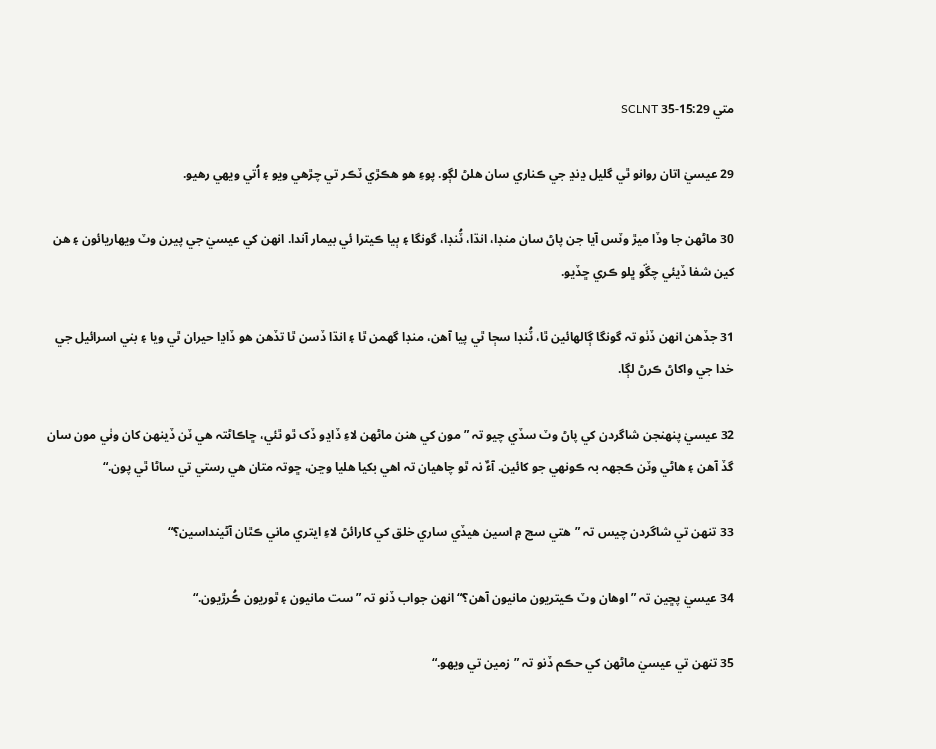متي 15:29-35 SCLNT

29 عيسيٰ اتان روانو ٿي گليل ڍنڍ جي ڪناري سان ھلڻ لڳو. پوءِ ھو ھڪڙي ٽڪر تي چڙھي ويو ۽ اُتي ويھي رھيو.

30 ماڻھن جا وڏا ميڙ وٽس آيا جن پاڻ سان منڊا، انڌا، ٽُنڊا، گونگا ۽ ٻيا ڪيترا ئي بيمار آندا. انھن کي عيسيٰ جي پيرن وٽ ويھاريائون ۽ ھن کين شفا ڏيئي چڱو ڀلو ڪري ڇڏيو.

31 جڏھن انھن ڏٺو تہ گونگا ڳالھائين ٿا، ٽُنڊا سڄا ٿي پيا آھن، منڊا گھمن ٿا ۽ انڌا ڏسن ٿا تڏھن ھو ڏاڍا حيران ٿي ويا ۽ بني اسرائيل جي خدا جي واکاڻ ڪرڻ لڳا.

32 عيسيٰ پنھنجن شاگردن کي پاڻ وٽ سڏي چيو تہ ”مون کي ھنن ماڻھن لاءِ ڏاڍو ڏک ٿو ٿئي، ڇاڪاڻتہ ھي ٽن ڏينھن کان وٺي مون سان گڏ آھن ۽ ھاڻي وٽن ڪجھہ بہ ڪونھي جو کائين. آءٌ نہ ٿو چاھيان تہ اھي بکيا ھليا وڃن، ڇوتہ متان ھي رستي تي ساڻا ٿي پون.“

33 تنھن تي شاگردن چيس تہ ”ھتي سڃ ۾ اسين ھيڏي ساري خلق کي کارائڻ لاءِ ايتري ماني ڪٿان آڻينداسين؟“

34 عيسيٰ پڇين تہ ”اوھان وٽ ڪيتريون مانيون آھن؟“ انھن جواب ڏنو تہ ”ست مانيون ۽ ٿوريون ڪُرڙيون.“

35 تنھن تي عيسيٰ ماڻھن کي حڪم ڏنو تہ ”زمين تي ويھو.“